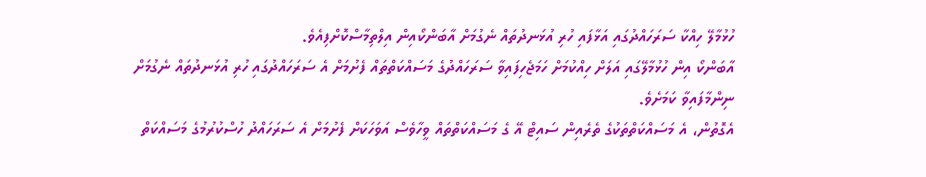ހުޅުމާލޭ ހިއްކާ ސަރަހައްދުގައި އަޅާފައި ހުރި އުޅަނދުތައް ނެގުމަށް އާބަންކޯއިން އިލްތިމާސްކޮށްފިއެވެ.
އާބަންކޯ އިން ހުޅުމާލޭގައި އަލަށް ހިއްކުމަށް ހަމަޖެހިފައިވާ ސަރަހައްދުގެ މަސައްކަތްތައް ފެށުމަށް އެ ސަރަހައްދުގައި ހުރި އުޅަނދުތައް ނެގުމަށް ނިންމާފައިވާ ކަމަށެވެ.
އެގޮތުން، އެ މަސައްކަތްތަކުގެ ތެރެއިން ސައިޓް އޭ ގެ މަސައްކަތްތައް ވީހާވެސް އަވަހަކަށް ފެށުމަށް އެ ސަރަހައްދު ހުސްކުރުމުގެ މަސައްކަތް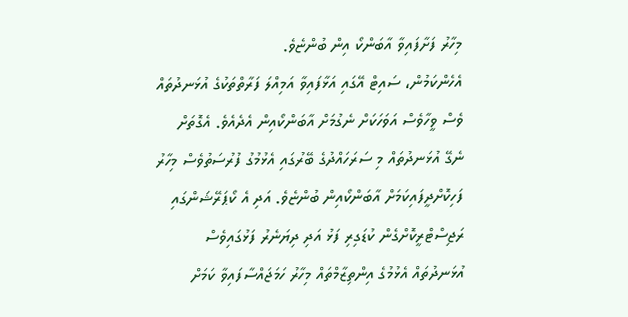މިހާރު ފަށާފައިވާ އާބަންކޯ އިން ބުންޏެވެ.
އެހެންކަމުން، ސައިޓް އޭގައި އަޅާފައިވާ އަމިއްލަ ފަރާތްތަކުގެ އުޅަނދުތައް ވެސް ވީހާވެސް އަވަހަކަށް ނެގުމަށް އާބަންކޯއިން އެދެއެވެ. އެގޮތަށް ނެގޭ އުޅަނދުތައް މި ސަރަހައްދުގެ ބޭރުގައި އެޅުމުގު ފުރުސަތުވެސް މިހާރު ފަހިކޮށްދީފައިކަމަށް އާބަންކޯއިން ބުންޏެވެ. އަދި އެ ކޯޕަރޭޝަންގައި ރަޖިސްޓްރީކޮށްގެން ކުޑަގިރި ފަޅު އަދި ދިޔަނެރު ފަޅުގައިވެސް އުޅަނދުތައް އެޅުމުގެ އިންތިޒާމްތައް މިހާރު ހަމަޖައްސާފައިވާ ކަމަށް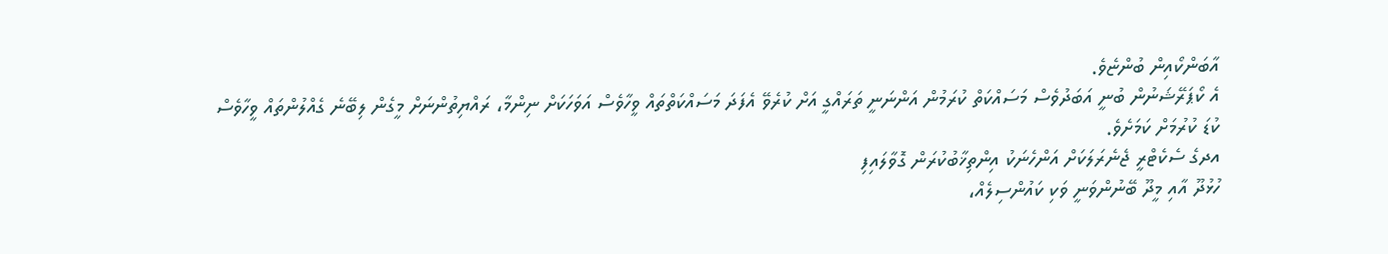އާބަންކޯއިން ބުންޏެވެ.
އެ ކޯޕަރޭޝަނުން ބުނީ އަބަދުވެސް މަސައްކަތް ކުރަމުން އަންނަނީ ތަރައްގީ އަށް ކުރެވޭ އެފަދަ މަސައްކަތްތައް ވީހާވެސް އަވަހަކަށް ނިންމާ، ރައްޔިތުންނަށް މީގެން ލިބޭނެ ގެއްލުންތައް ވީހާވެސް ކުޑަ ކުރުމަށް ކަމަށެވެ.
އދގެ ސެކެޓްރީ ޖެނެރަލަކަށް އަންހެނަކު އިންތިޚާބުކުރަން ގޮވާލައިފި
ހުޅުދޫ އާއި މީދޫ ބޭނުންވަނީ ވަކި ކައުންސިލެއް،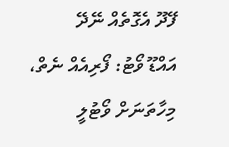ފޭދޫ އެގޮތެއް ނޭދޭ
އައްޑޫ ވޯޓު: ފޯރިއެއް ނެތް، މިހާތަނަށް ވޯޓުލީ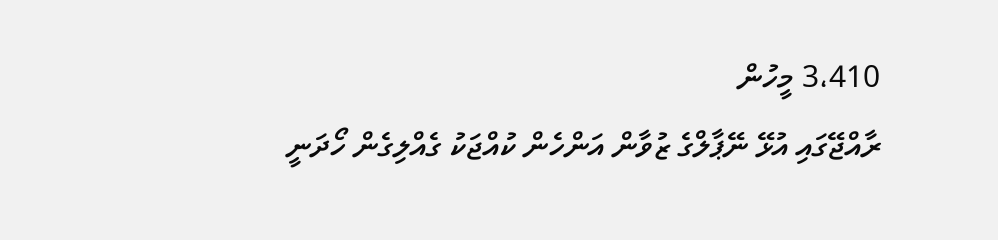3،410 މީހުން
ރާއްޖޭގައި އުޅޭ ނޭޕާލްގެ ޒުވާން އަންހެން ކުއްޖަކު ގެއްލިގެން ހޯދަނީ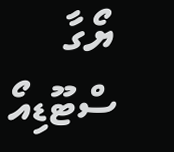ޔޯގާ ސްޓޫޑިއޯ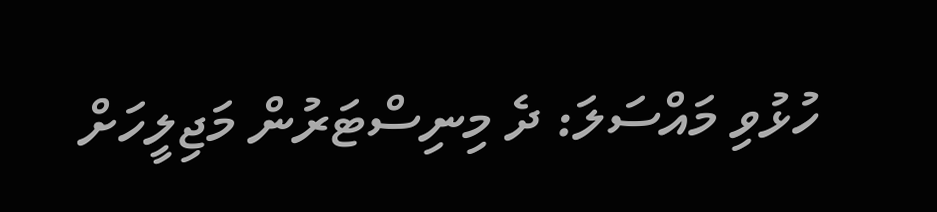ހުޅުވި މައްސަލަ: ދެ މިނިސްޓަރުން މަޖިލީހަށް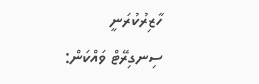ހާޒިރުކުރަނީ
ސިނގިރޭޓް ވައްކަން: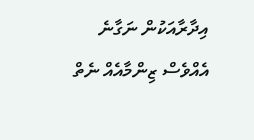އިދާރާއަކުން ނަގާނެ އެއްވެސް ޒިންމާއެއް ނެތް